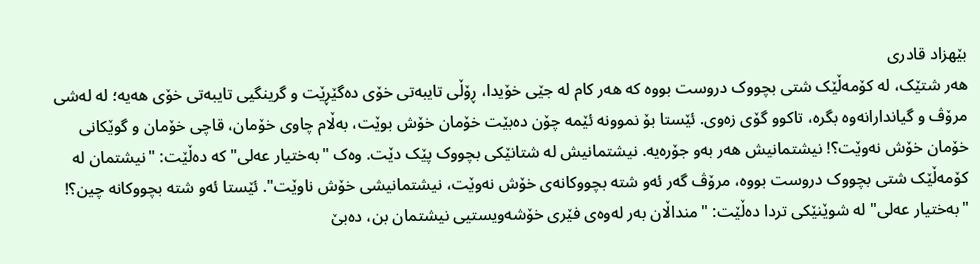بێهزاد قادری
هەر شتێک، لە کۆمەڵێک شتی بچووک دروست بووە کە هەر کام لە جێی خۆیدا، ڕۆڵی تایبەتی خۆی دەگێڕێت و گرینگیی تایبەتی خۆی هەیە؛ لە لەشی مرۆڤ و گیاندارانەوە بگرە، تاکوو گۆی زەوی. ئێستا بۆ نموونە ئێمە چۆن دەبێت خۆمان خۆش بوێت، بەڵام چاوی خۆمان، قاچی خۆمان و گوێکانی خۆمان خۆش نەوێت؟! نیشتمانیش هەر بەو جۆرەیە. نیشتمانیش لە شتانێکی بچووک پێک دێت. وەک "بەختیار عەلی" کە دەڵێت: "نیشتمان لە کۆمەڵێک شتی بچووک دروست بووە، مرۆڤ گەر ئەو شتە بچووکانەی خۆش نەوێت، نیشتمانیشی خۆش ناوێت". ئێستا ئەو شتە بچووکانە چین؟!
"بەختیار عەلی" لە شوێنێکی تردا دەڵێت: "منداڵان بەر لەوەی فێری خۆشەویستیی نیشتمان بن، دەبێ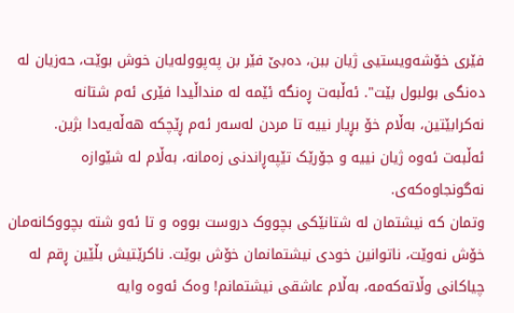فێری خۆشەویستیی ژیان ببن، دەبێ فێر بن پەپوولەیان خوش بوێت، حەزیان لە دەنگی بولبول بێت". ئەڵبەت ڕەنگە ئێمە لە منداڵیدا فێری ئەم شتانە نەکرابێتین، بەڵام خۆ بڕیار نییە تا مردن لەسەر ئەم ڕێچکە هەڵەیەدا بژین. ئەڵبەت ئەوە ژیان نییە و جۆرێک تێپەڕاندنی زەمانە، بەڵام لە شێوازە نەگونجاوەکەی.
وتمان کە نیشتمان لە شتانێکی بچووک دروست بووە و تا ئەو شتە بچووکانەمان خۆش نەوێت، ناتوانین خودی نیشتمانمان خۆش بوێت. ناکرێتیش بڵێین ڕقم لە چیاکانی وڵاتەکەمە، بەڵام عاشقی نیشتمانم! وەک ئەوە وایە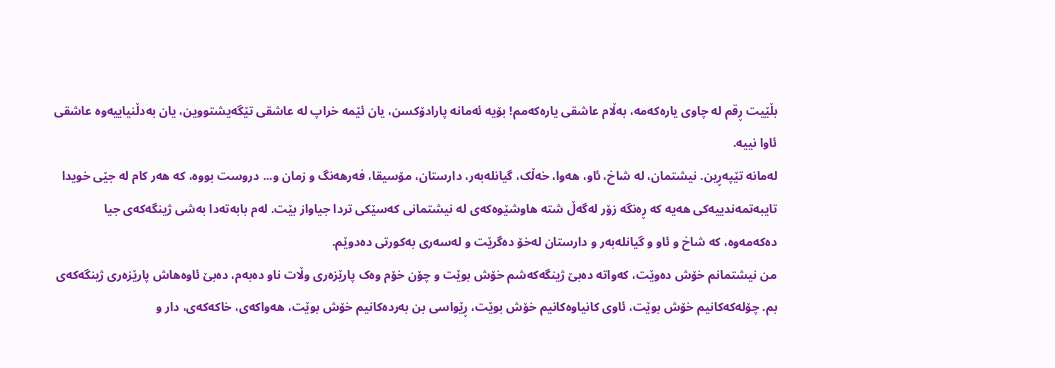بڵێیت ڕقم لە چاوی یارەکەمە، بەڵام عاشقی یارەکەمم! بۆیە ئەمانە پارادۆکسن، یان ئێمە خراپ لە عاشقی تێگەیشتووین، یان بەدڵنیاییەوە عاشقی ئاوا نییە.
لەمانە تێپەڕین. نیشتمان، لە شاخ، ئاو، هەوا، خەڵک، گیانلەبەر، دارستان، مۆسیقا، فەرهەنگ و زمان و... دروست بووە، کە هەر کام لە جێی خویدا تایبەتمەندییەکی هەیە کە ڕەنگە زۆر لەگەڵ شتە هاوشێوەکەی لە نیشتمانی کەسێکی تردا جیاواز بێت. لەم بابەتەدا بەشی ژینگەکەی جیا دەکەمەوە، کە شاخ و ئاو و گیانلەبەر و دارستان لەخۆ دەگرێت و لەسەری بەکورتی دەدوێم.
من نیشتمانم خۆش دەوێت، کەواتە دەبێ ژینگەکەشم خۆش بوێت و چۆن خۆم وەک پارێزەری وڵات ناو دەبەم، دەبێ ئاوەهاش پارێزەری ژینگەکەی بم. چۆلەکەکانیم خۆش بوێت، ئاوی کانیاوەکانیم خۆش بوێت، ڕێواسی بن بەردەکانیم خۆش بوێت، هەواکەی، خاکەکەی، دار و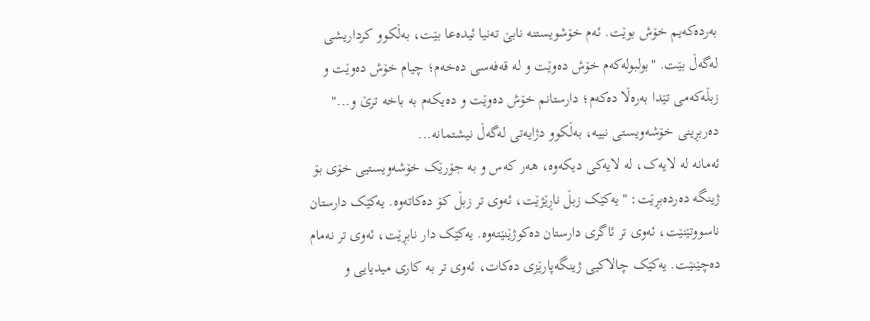بەردەکەیم خۆش بوێت. ئەم خۆشویستنە نابێ تەنیا ئیدەعا بێت، بەڵکوو کرداریشی لەگەڵ بێت. "بولبولەکەم خۆش دەوێت و لە قەفەسی دەخەم؛ چیام خۆش دەوێت و زبڵەکەمی تێدا بەرەڵا دەکەم؛ دارستانم خۆش دەوێت و دەیکەم بە باخە ترێ و..." دەربڕینی خۆشەویستی نییە، بەڵکوو دژایەتی لەگەڵ نیشتمانە...
ئەمانە لە لایەک، لە لایەکی دیکەوە، هەر کەس و بە جۆرێک خۆشەویستیی خۆی بۆ ژینگە دەردەبڕێت: "یەکێک زبڵ ناڕێژێت، ئەوی تر زبڵ کۆ دەکاتەوە. یەکێک دارستان ناسووتێنێت، ئەوی تر ئاگری دارستان دەکوژێنێتەوە. یەکێک دار نابڕێت، ئەوی تر نەمام دەچێنێت. یەکێک چالاکیی ژینگەپارێزی دەکات، ئەوی تر بە کاری میدیایی و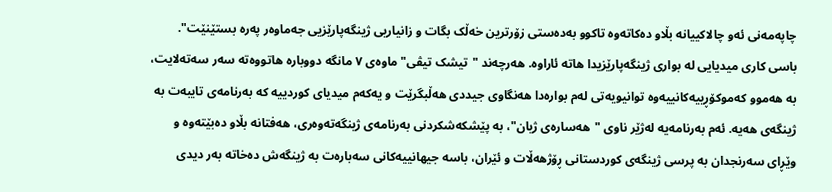چاپەمەنی ئەو چالاکییانە بڵاو دەکاتەوە تاکوو بەدەستی زۆرترین خەڵک بگات و زانیاریی ژینگەپارێزیی جەماوەر پەرە بستێنێت".
باسی کاری میدیایی لە بواری ژینگەپارێزیدا هاتە ئاراوە. هەرچەند "تیشک تیڤی" ماوەی ٧ مانگە دووبارە هاتووەتە سەر سەتەلایت، بە هەموو کەموکۆڕییەکانییەوە توانیویەتی لەم بوارەدا هەنگاوی جیددی هەڵبگرێت و یەکەم میدیای کوردییە کە بەرنامەی تایبەت بە ژینگەی هەیە. ئەم بەرنامەیە لەژێر ناوی "هەسارەی ژیان"، بە پێشکەشکردنی بەرنامەی ژینگەتەوەری، هەفتانە بڵاو دەبێتەوە و وێڕای سەرنجدان بە پرسی ژینگەی کوردستانی ڕۆژهەڵات و ئێران، باسە جیهانییەکانی سەبارەت بە ژینگەش دەخاتە بەر دیدی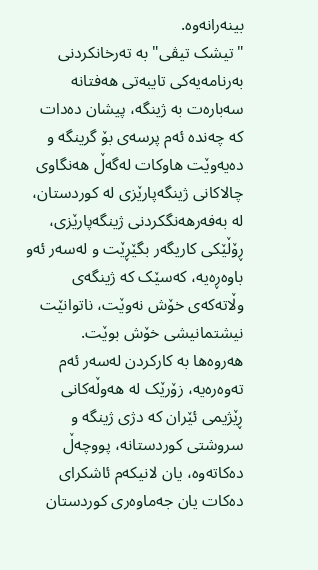بینەرانەوە.
"تیشک تیڤی" بە تەرخانکردنی بەرنامەیەکی تایبەتی هەفتانە سەبارەت بە ژینگە، پیشان دەدات کە چەندە ئەم پرسەی بۆ گرینگە و دەیەوێت هاوکات لەگەڵ هەنگاوی چالاکانی ژینگەپارێزی لە کوردستان، لە بەفەرهەنگکردنی ژینگەپارێزی، ڕۆڵێکی کاریگەر بگێڕێت و لەسەر ئەو باوەڕەیە، کەسێک کە ژینگەی وڵاتەکەی خۆش نەوێت، ناتوانێت نیشتمانیشی خۆش بوێت.
هەروەها بە کارکردن لەسەر ئەم تەوەرەیە، زۆرێک لە هەوڵەکانی ڕێژیمی ئێران کە دژی ژینگە و سروشتی کوردستانە، پووچەڵ دەکاتەوە، یان لانیکەم ئاشکرای دەکات یان جەماوەری کوردستان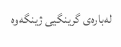لەبارەی گرینگیی ژینگەوە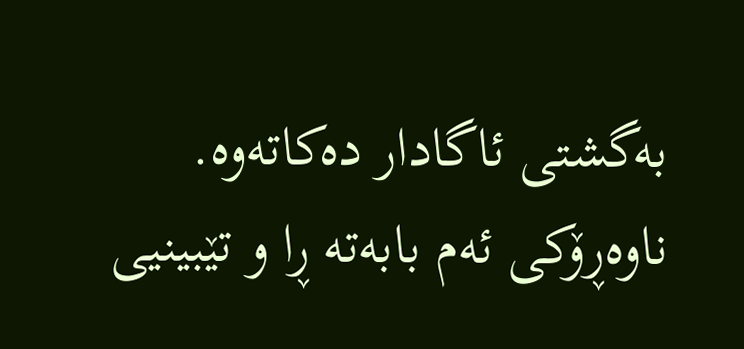بەگشتی ئاگادار دەکاتەوە.
ناوەڕۆکی ئەم بابەتە ڕا و تێبینیی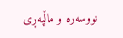نووسەرە و ماڵپەڕی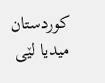کوردستان میدیا لێی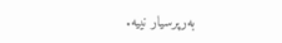بەرپرسیار نییە.